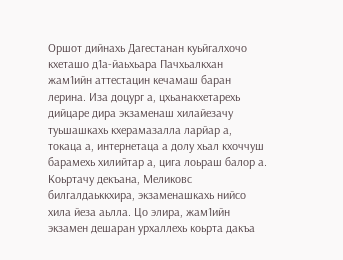Оршот дийнахь Дагестанан куьйгалхочо кхеташо д1а-йаьхьара Пачхьалкхан жам1ийн аттестацин кечамаш баран лерина. Иза доцург а, цхьанакхетарехь дийцаре дира экзаменаш хилайезачу туьшашкахь кхерамазалла ларйар а, токаца а, интернетаца а долу хьал кхоччуш барамехь хилийтар а, цига лоьраш балор а.
Коьртачу декъана, Меликовс билгалдаьккхира, экзаменашкахь нийсо хила йеза аьлла. Цо элира, жам1ийн экзамен дешаран урхаллехь коьрта дакъа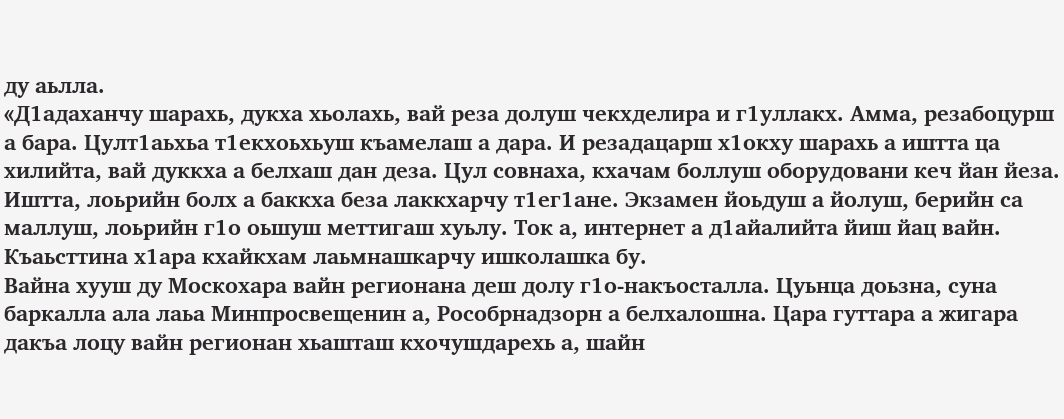ду аьлла.
«Д1адаханчу шарахь, дукха хьолахь, вай реза долуш чекхделира и г1уллакх. Амма, резабоцурш а бара. Цулт1аьхьа т1екхоьхьуш къамелаш а дара. И резадацарш х1окху шарахь а иштта ца хилийта, вай дуккха а белхаш дан деза. Цул совнаха, кхачам боллуш оборудовани кеч йан йеза. Иштта, лоьрийн болх а баккха беза лаккхарчу т1ег1ане. Экзамен йоьдуш а йолуш, берийн са маллуш, лоьрийн г1о оьшуш меттигаш хуьлу. Ток а, интернет а д1айалийта йиш йац вайн. Къаьсттина х1ара кхайкхам лаьмнашкарчу ишколашка бу.
Вайна хууш ду Москохара вайн регионана деш долу г1о-накъосталла. Цуьнца доьзна, суна баркалла ала лаьа Минпросвещенин а, Рособрнадзорн а белхалошна. Цара гуттара а жигара дакъа лоцу вайн регионан хьашташ кхочушдарехь а, шайн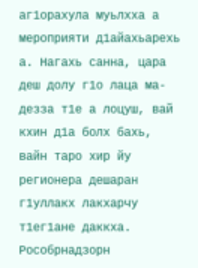аг1орахула муьлхха а мероприяти д1айахьарехь а. Нагахь санна, цара деш долу г1о лаца ма-дезза т1е а лоцуш, вай кхин д1а болх бахь, вайн таро хир йу регионера дешаран г1уллакх лакхарчу т1ег1ане даккха.
Рособрнадзорн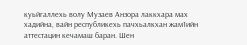куьйгаллехь волу Музаев Анзора лаккхара мах хадийна, вайн республикехь пачхьалкхан жам1ийн аттестацин кечамаш баран. Шен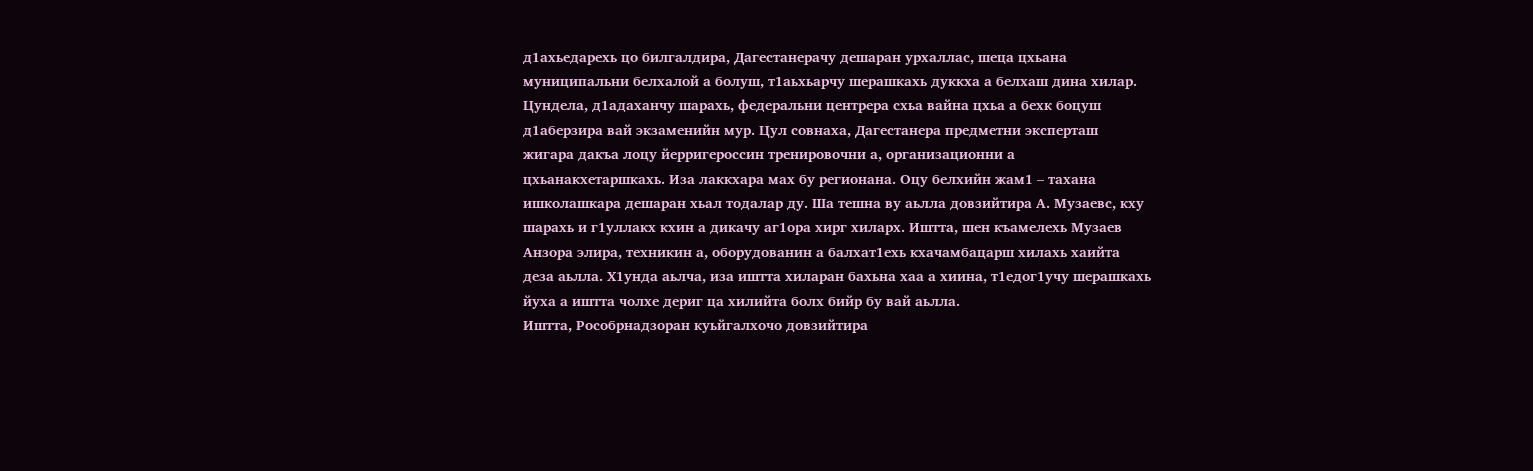д1ахьедарехь цо билгалдира, Дагестанерачу дешаран урхаллас, шеца цхьана муниципальни белхалой а болуш, т1аьхьарчу шерашкахь дуккха а белхаш дина хилар. Цундела, д1адаханчу шарахь, федеральни центрера схьа вайна цхьа а бехк боцуш д1аберзира вай экзаменийн мур. Цул совнаха, Дагестанера предметни эксперташ жигара дакъа лоцу йерригероссин тренировочни а, организационни а цхьанакхетаршкахь. Иза лаккхара мах бу регионана. Оцу белхийн жам1 – тахана ишколашкара дешаран хьал тодалар ду. Ша тешна ву аьлла довзийтира А. Музаевс, кху шарахь и г1уллакх кхин а дикачу аг1ора хирг хиларх. Иштта, шен къамелехь Музаев Анзора элира, техникин а, оборудованин а балхат1ехь кхачамбацарш хилахь хаийта деза аьлла. Х1унда аьлча, иза иштта хиларан бахьна хаа а хиина, т1едог1учу шерашкахь йуха а иштта чолхе дериг ца хилийта болх бийр бу вай аьлла.
Иштта, Рособрнадзоран куьйгалхочо довзийтира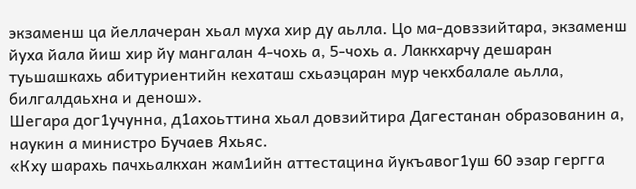экзаменш ца йеллачеран хьал муха хир ду аьлла. Цо ма-довззийтара, экзаменш йуха йала йиш хир йу мангалан 4-чохь а, 5-чохь а. Лаккхарчу дешаран туьшашкахь абитуриентийн кехаташ схьаэцаран мур чекхбалале аьлла, билгалдаьхна и денош».
Шегара дог1учунна, д1ахоьттина хьал довзийтира Дагестанан образованин а, наукин а министро Бучаев Яхьяс.
«Кху шарахь пачхьалкхан жам1ийн аттестацина йукъавог1уш 60 эзар гергга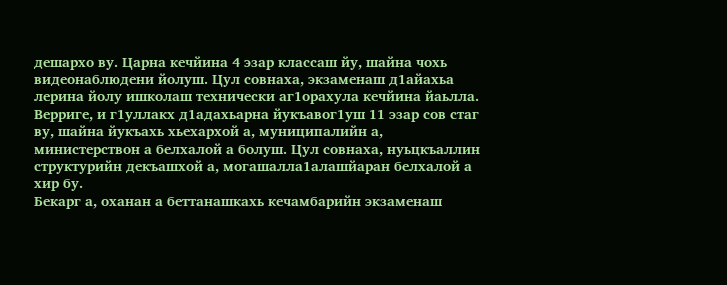дешархо ву. Царна кечйина 4 эзар классаш йу, шайна чохь видеонаблюдени йолуш. Цул совнаха, экзаменаш д1айахьа лерина йолу ишколаш технически аг1орахула кечйина йаьлла. Верриге, и г1уллакх д1адахьарна йукъавог1уш 11 эзар сов стаг ву, шайна йукъахь хьехархой а, муниципалийн а, министерствон а белхалой а болуш. Цул совнаха, нуьцкъаллин структурийн декъашхой а, могашалла1алашйаран белхалой а хир бу.
Бекарг а, оханан а беттанашкахь кечамбарийн экзаменаш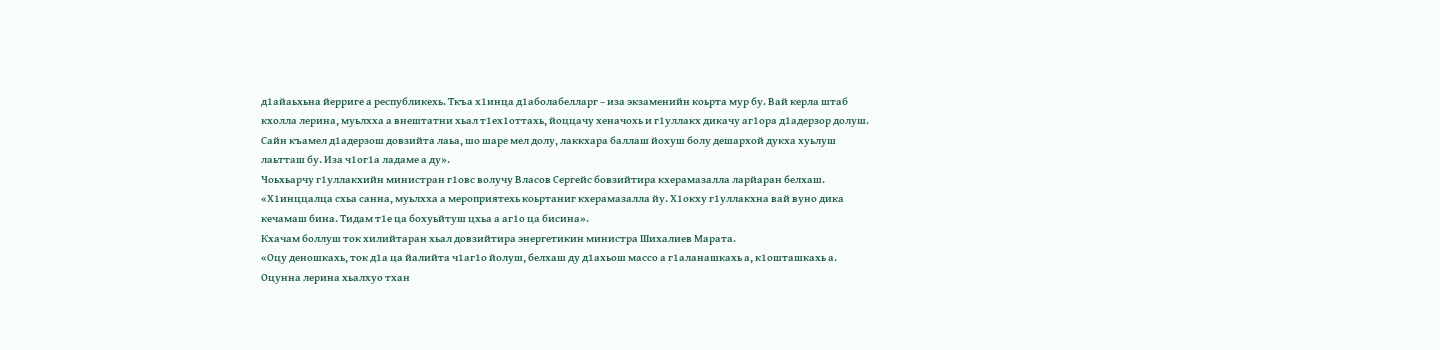д1айаьхьна йерриге а республикехь. Ткъа х1инца д1аболабелларг – иза экзаменийн коьрта мур бу. Вай керла штаб кхолла лерина, муьлхха а внештатни хьал т1ех1оттахь, йоццачу хеначохь и г1уллакх дикачу аг1ора д1адерзор долуш.
Сайн къамел д1адерзош довзийта лаьа, шо шаре мел долу, лаккхара баллаш йохуш болу дешархой дукха хуьлуш лаьтташ бу. Иза ч1ог1а ладаме а ду».
Чоьхьарчу г1уллакхийн министран г1овс волучу Власов Сергейс бовзийтира кхерамазалла ларйаран белхаш.
«Х1инццалца схьа санна, муьлхха а мероприятехь коьртаниг кхерамазалла йу. Х1окху г1уллакхна вай вуно дика кечамаш бина. Тидам т1е ца бохуьйтуш цхьа а аг1о ца бисина».
Кхачам боллуш ток хилийтаран хьал довзийтира энергетикин министра Шихалиев Марата.
«Оцу деношкахь, ток д1а ца йалийта ч1аг1о йолуш, белхаш ду д1ахьош массо а г1аланашкахь а, к1ошташкахь а. Оцунна лерина хьалхуо тхан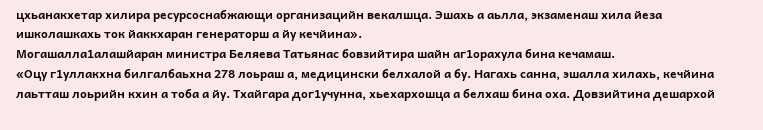цхьанакхетар хилира ресурсоснабжающи организацийн векалшца. Эшахь а аьлла, экзаменаш хила йеза ишколашкахь ток йаккхаран генераторш а йу кечйина».
Могашалла1алашйаран министра Беляева Татьянас бовзийтира шайн аг1орахула бина кечамаш.
«Оцу г1уллакхна билгалбаьхна 278 лоьраш а, медицински белхалой а бу. Нагахь санна, эшалла хилахь, кечйина лаьтташ лоьрийн кхин а тоба а йу. Тхайгара дог1учунна, хьехархошца а белхаш бина оха. Довзийтина дешархой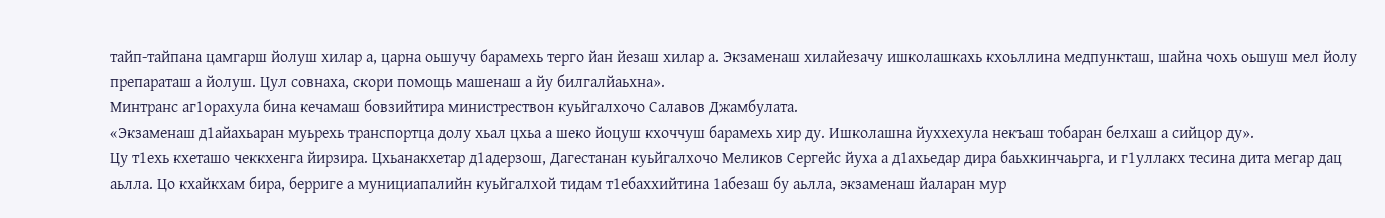тайп-тайпана цамгарш йолуш хилар а, царна оьшучу барамехь терго йан йезаш хилар а. Экзаменаш хилайезачу ишколашкахь кхоьллина медпункташ, шайна чохь оьшуш мел йолу препараташ а йолуш. Цул совнаха, скори помощь машенаш а йу билгалйаьхна».
Минтранс аг1орахула бина кечамаш бовзийтира министрествон куьйгалхочо Салавов Джамбулата.
«Экзаменаш д1айахьаран муьрехь транспортца долу хьал цхьа а шеко йоцуш кхоччуш барамехь хир ду. Ишколашна йуххехула некъаш тобаран белхаш а сийцор ду».
Цу т1ехь кхеташо чеккхенга йирзира. Цхьанакхетар д1адерзош, Дагестанан куьйгалхочо Меликов Сергейс йуха а д1ахьедар дира баьхкинчаьрга, и г1уллакх тесина дита мегар дац аьлла. Цо кхайкхам бира, берриге а мунициапалийн куьйгалхой тидам т1ебаххийтина 1абезаш бу аьлла, экзаменаш йаларан мур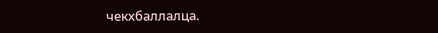чекхбаллалца.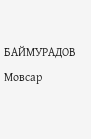БАЙМУРАДОВ Мовсар